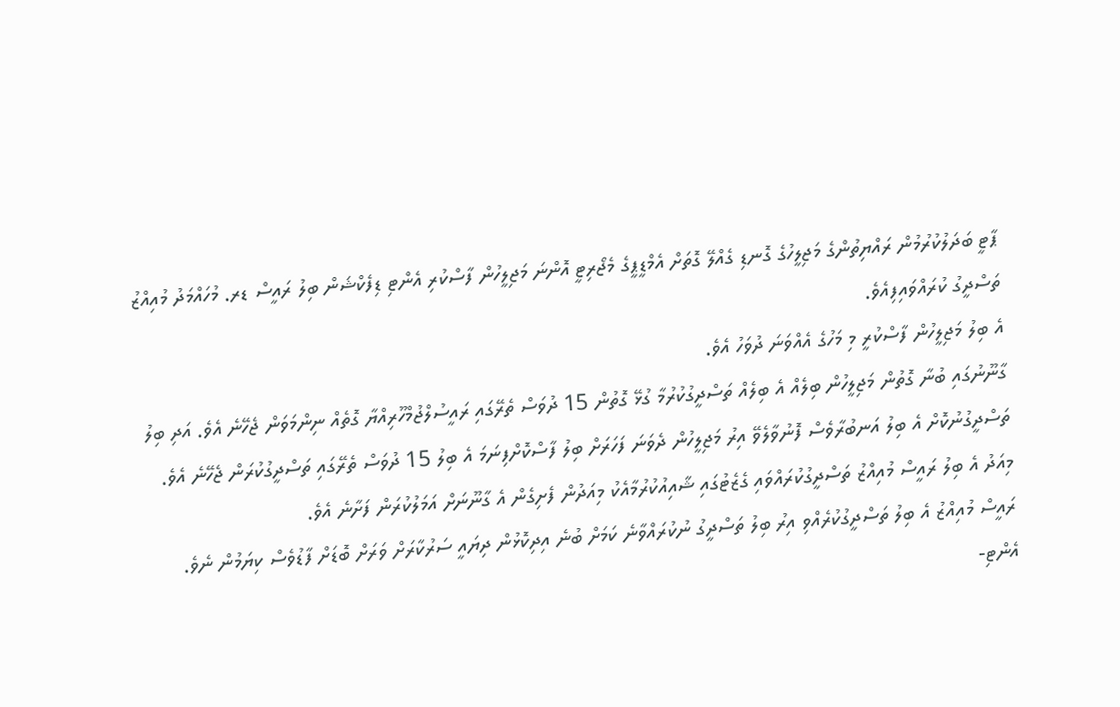ޕާޓީ ބަދަލުކުރުމުން ރައްޔިތުންގެ މަޖިލީހުގެ ގޮނޑި ގެއްލޭ ގޮތަށް އެމްޑީޕީގެ މެޖޯރިޓީ އޮންނަ މަޖިލީހުން ފާސްކުރި އެންޓި ޑިފެކްޝަން ބިލު ރައީސް ޑރ. މުހައްމަދު މުއިއްޒު ތަސްދީގު ކުރައްވައިފިއެވެ.
އެ ބިލު މަޖިލީހުން ފާސްކުރީ މި މަހުގެ އެއްވަނަ ދުވަހު އެވެ.
ގާނޫނުގައި ބުނާ ގޮތުން މަޖިލީހުން ބިލެއް އެ ބިލެއް ތަސްދީގުކުރުމާ ގުޅޭ ގޮތުން 15 ދުވަސް ތެރޭގައި ރައީސުލްޖުމްހޫރިއްޔާ ގޮތެއް ނިންމަވަން ޖެހޭނެ އެވެ. އަދި ބިލު ތަސްދީގުނުކޮށް އެ ބިލު އަނބުރާވެސް ފޮނުވާލެވޭ އިރު މަޖިލީހުން ދެވަނަ ފަހަރަށް ބިލު ފާސްކޮށްފިނަމަ އެ ބިލު 15 ދުވަސް ތެރޭގައި ތަސްދީގުކުރަން ޖެހޭނެ އެވެ.
މިއަދު އެ ބިލު ރައީސް މުއިއްޒު ތަސްދީގުކުރައްވައި ގެޒެޓުގައި ޝާއިއުކުރުމާއެކު މިއަދުން ފެށިގެން އެ ގާނޫނަށް އަމަލުކުރަން ފަށާނެ އެވެ.
ރައީސް މުއިއްޒު އެ ބިލު ތަސްދީގުކުރެއްވި އިރު ބިލު ތަސްދީގު ނުކުރައްވާނެ ކަމަށް ބުނެ އިދިކޮޅުން ދިޔައީ ސަރުކާރަށް ވަރަށް ބޮޑަށް ފާޑުވެސް ކިޔަމުން ނެވެ.
އެންޓި-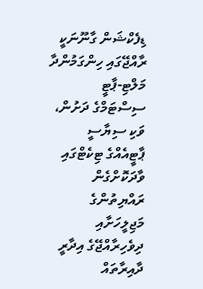ޑިފެކްޝަން ގާނޫނަކީ ރާއްޖޭގައި ހިންގަމުންދާ މަލްޓި-ޕާޓީ ސިސްޓަމްގެ ދަށުން، ވަކި ސިޔާސީ ޕާޓީއެއްގެ ޓިކެޓްގައި ވާދަކޮށްގެން ރައްޔިތުންގެ މަޖިލީހަށާއި ދިވެހިރާއްޖޭގެ އިދާރީ ދާއިރާތައް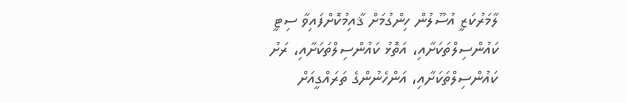ލާމަރުކަޒީ އުސޫލުން ހިންގުމަށް ޤާއިމުކޮށްފައިވާ ސިޓީ ކައުންސިލްތަކަށާއި، އަތޮޅު ކައުންސިލްތަކަށާއި، ރަށު ކައުންސިލްތަކަށާއި، އަންހެނުންގެ ތަރައްގީއަށް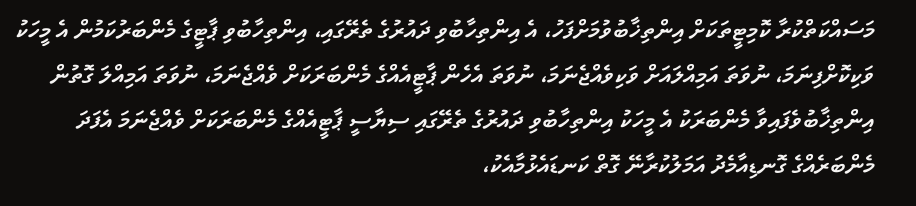މަސައްކަތްކުރާ ކޮމިޓީތަކަށް އިންތިޚާބުވުމަށްފަހު، އެ އިންތިހާބުވި ދައުރުގެ ތެރޭގައި، އިންތިހާބުވި ޕާޓީގެ މެންބަރުކަމުން އެ މީހަކު ވަކިކޮށްފިނަމަ، ނުވަތަ އަމިއްލައަށް ވަކިވެއްޖެނަމަ، ނުވަތަ އެހެން ޕާޓީއެއްގެ މެންބަރަކަށް ވެއްޖެނަމަ، ނުވަތަ އަމިއްލަ ގޮތުން އިންތިޚާބުވެފައިވާ މެންބަރަކު އެ މީހަކު އިންތިހާބުވި ދައުރުގެ ތެރޭގައި ސިޔާސީ ޕާޓީއެއްގެ މެންބަރަކަށް ވެއްޖެނަމަ އެފަދަ މެންބަރެއްގެ ގޮނޑިއާމެދު އަމަލުކުރާނޭ ގޮތް ކަނޑައެޅުމާއެކު،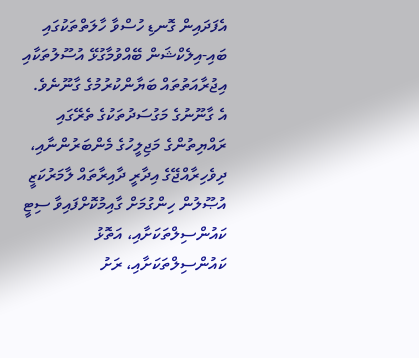އެފަދައިން ގޮނޑި ހުސްވާ ހާލަތްތަކުގައި ބައި-އިލެކްޝަން ބޭއްވުމާގުޅޭ އުސޫލުތަކާއި އިޖުރާއަތުތައް ބަޔާންކުރުމުގެ ގާނޫނެވެ.
އެ ގާނޫނުގެ މަގުސަދުތަކުގެ ތެރޭގައި ރައްޔިތުންގެ މަޖިލީހުގެ މެންބަރުންނާއި، ދިވެހިރާއްޖޭގެ އިދާރީ ދާއިރާތައް ލާމަރުކަޒީ އުޞޫލުން ހިންގުމަށް ގާއިމުކޮށްފައިވާ ސިޓީ ކައުންސިލްތަކަށާއި، އަތޮޅު ކައުންސިލްތަކަށާއި، ރަށު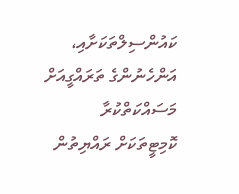ކައުންސިލްތަކަށާއި، އަންހެނުންގެ ތަރައްގީއަށް މަސައްކަތްކުރާ ކޮމިޓީތަކަށް ރައްޔިތުން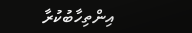އިންތިހާބުކުރާ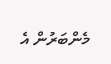މެންބަރުން އެ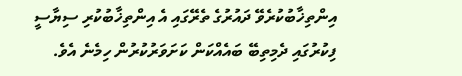އިންތިޚާބުކުރެވޭ ދައުރުގެ ތެރޭގައި އެ އިންތިޚާބުކުރި ސިޔާސީ ފިކުރުގައި ދެމިތިބޭ ބައެއްކަން ކަށަވަރުކުރުން ހިމެނެ އެވެ.